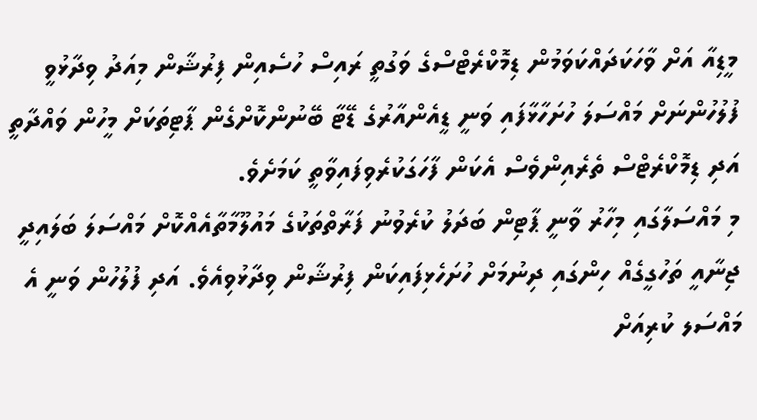މީޑިއާ އަށް ވާހަކަދައްކަވަމުން ޑިމޮކްރެޓްސްގެ ވަގުތީ ރައިސް ހުސެއިން ފިރުޝާން މިއަދު ވިދާޅުވީ ފުލުހުންނަށް މައްސަލަ ހުށަހާޅާފައި ވަނީ ޑީއެންއާރުގެ ޑޭޓާ ބޭނުންކޮށްގެން ޕާޓިތަކަށް މީހުން ވައްދާތީ އަދި ޑިމޮކްރެޓްސް ތެރެއިންވެސް އެކަން ފާހަގަކުރެވިފައިވާތީ ކަމަށެވެ.
މި މައްސަލާގައި މިހާރު ވާނީ ޕާޓިން ބަދަލު ކުރެވުނު ފަރާތްތަކުގެ މައުލޫމާތާއެއްކޮށް މައްސަލަ ބަލައިދީ ޖިނާއީ ތަހުގީގެއް ހިންގައި ދިނުމަށް ހުށަހެޅިފައިކަން ފިރުޝާން ވިދާޅުވިއެވެ. އަދި ފުލުހުން ވަނީ އެ މައްސަލ ކުރިއަށް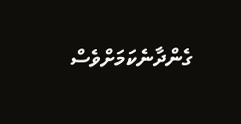ގެންދާނެކަމަށްވެސް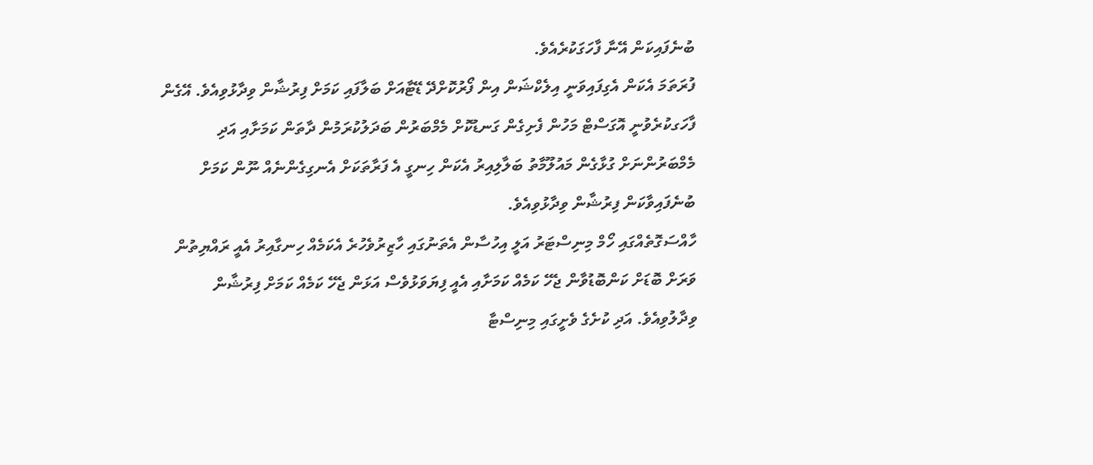ބުނެފައިކަން އޭނާ ފާހަގަކުރެއެވެ.
ފުރަތަމަ އެކަން އެގިފައިވަނީ އިލެކްޝަން އިން ފޯރުކޮށްދޭ ޑޭޓާއަށް ބަލާފައި ކަމަށް ފިރުޝާން ވިދާޅުވިއެވެ. އޭގެން ފާހަގކުރެވުނީ އޮގަސްޓް މަހުން ފެށިގެން ގަނޑުކޮށް މެމްބަރުން ބަދަލުކުރަމުން ދާތަން ކަމަށާއި އަދި މެމްބަރުންނަށް ގުޅާގެން މައުލޫމާތު ބަލާލިއިރު އެކަން ހިނގީ އެ ފަރާތަކަށް އެނގިގެންނެއް ނޫން ކަމަށް ބުނެފައިވާކަން ފިރުޝާން ވިދާޅުވިއެވެ.
ހާއްސަގޮތެއްގައި ހޯމް މިނިސްޓަރު އަލީ އިހުސާން އެތަނުގައި ހާޒިރުވެހުރެ އެކަމެއް ހިނގާއިރު އެއީ ރައްޔިތުން ވަރަށް ބޮޑަށް ކަންބޮޑުވާން ޖެހޭ ކަމެއް ކަމަށާއި އެއީ ފިޔަވަޅުވެސް އަޅަން ޖެހޭ ކަމެއް ކަމަށް ފިރުޝާން ވިދާލުވިއެވެ. އަދި ކުށެގެ ވެށީގައި މިނިސްޓާ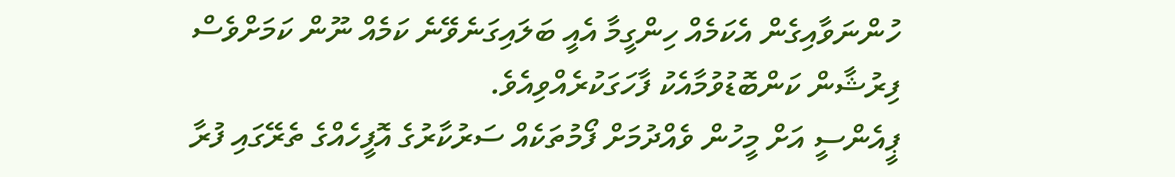ހުންނަވާއިގެން އެކަމެއް ހިންގީމާ އެއީ ބަލައިގަނެވޭނެ ކަމެއް ނޫން ކަމަށްވެސް ފިރުޝާން ކަންބޮޑުވުމާއެކު ފާހަގަކުރެއްވިއެވެ.
ޕީއެންސީ އަށް މީހުން ވެއްދުމަށް ފޯމުތަކެއް ސަރުކާރުގެ އޮފީހެއްގެ ތެރޭގައި ފުރާ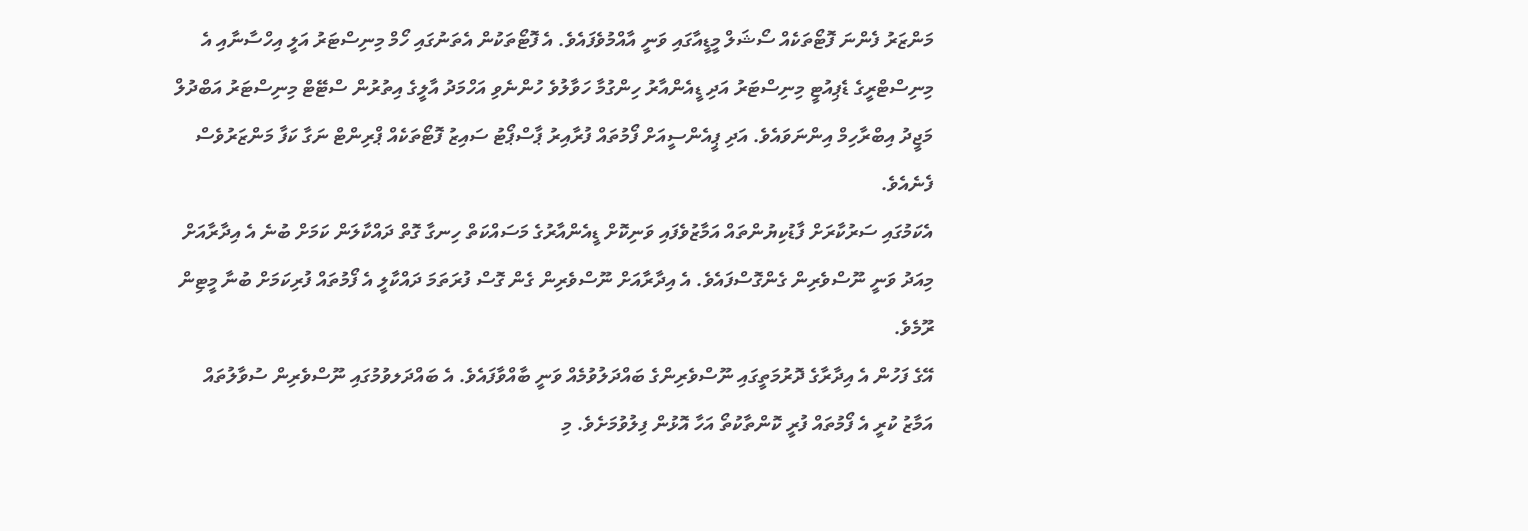މަންޒަރު ފެންނަ ފޮޓޯތަކެއް ސޯޝަލް މީޑީއާގައި ވަނީ އާއްމުވެފައެވެ. އެ ފޮޓޯތަކުން އެތަނުގައި ހޯމް މިނިސްޓަރު އަލީ އިހްސާނާއި އެ މިނިސްޓްރީގެ ޑެޕިއުޓީ މިނިސްޓަރު އަދި ޑީއެންއާރު ހިންގުމާ ހަވާލުވެ ހުންނެވި އަހްމަދު އާލީގެ އިތުރުން ސްޓޭޓް މިނިސްޓަރު އަބްދުލް މަޖީދު އިބްރާހިމް އިންނަވައެވެ. އަދި ޕީއެންސީއަށް ފޯމުތައް ފުރާއިރު ޕާސްޕޯޓު ސައިޒު ފޮޓޯތަކެއް ޕްރިންޓް ނަގާ ކަފާ މަންޒަރުވެސް ފެނެއެވެ.
އެކަމުގައި ސަރުކާރަށް ފާޑުކިޔުންތައް އަމާޒުވެފައި ވަނިކޮށް ޑީއެންއާރުގެ މަސައްކަތް ހިނގާ ގޮތް ދައްކާލަން ކަމަށް ބުނެ އެ އިދާރާއަށް މިއަދު ވަނީ ނޫސްވެރިން ގެންގޮސްފައެވެ. އެ އިދާރާއަށް ނޫސްވެރިން ގެން ގޮސް ފުރަތަމަ ދައްކާލީ އެ ފޯމުތައް ފުރިކަމަށް ބުނާ މީޓިން ރޫމެވެ.
އޭގެ ފަހުން އެ އިދާރާގެ ދޮރުމަތީގައި ނޫސްވެރިންގެ ބައްދަލުވުމެއް ވަނީ ބާއްވާފައެވެ. އެ ބައްދަލވުމުގައި ނޫސްވެރިން ސުވާލުތައް އަމާޒު ކުރީ އެ ފޯމުތައް ފުރީ ކޮންތާކުތޯ އަހާ އޮޅުން ފިލުވުމަށެވެ. މި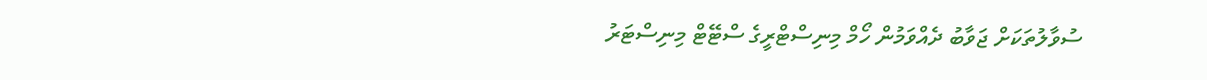ސުވާލުތަކަށް ޖަވާބު ދެއްވަމުން ހޯމް މިނިސްޓްރީގެ ސްޓޭޓް މިނިސްޓަރު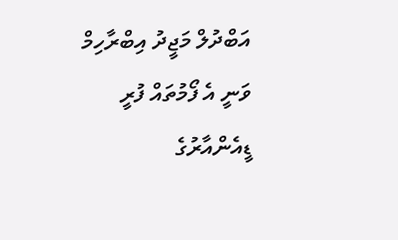އަބްދުލް މަޖީދު އިބްރާހިމް ވަނީ އެ ފޯމުތައް ފުރީ ޑީއެންއާރުގެ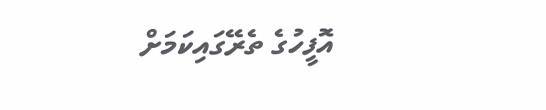އޮފީހުގެ ތެރޭގައިކަމަށް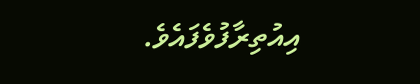އިއުތިރާފުވެފައެވެ.